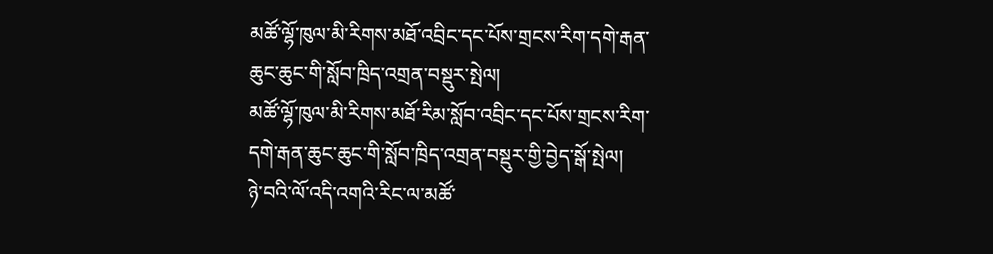མཚོ་ལྷོ་ཁུལ་མི་རིགས་མཐོ་འབྲིང་དང་པོས་གྲངས་རིག་དགེ་རྒན་ཆུང་ཆུང་གི་སློབ་ཁྲིད་འགྲན་བསྡུར་སྤེལ།
མཚོ་ལྷོ་ཁུལ་མི་རིགས་མཐོ་རིམ་སློབ་འབྲིང་དང་པོས་གྲངས་རིག་དགེ་རྒན་ཆུང་ཆུང་གི་སློབ་ཁྲིད་འགྲན་བསྡུར་གྱི་བྱེད་སྒོ་སྤེལ།
ཉེ་བའི་ལོ་འདི་འགའི་རིང་ལ་མཚོ་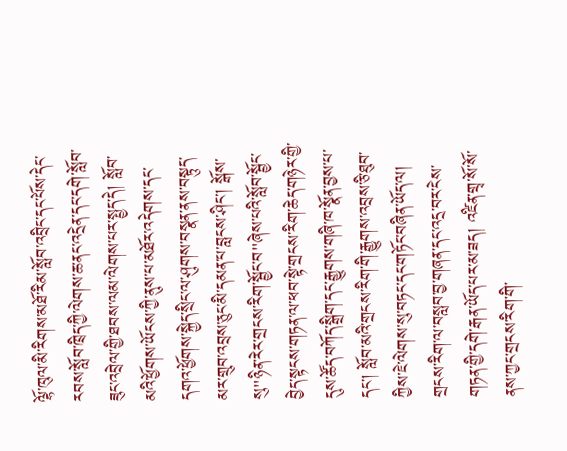ལྷོ་ཁུལ་མི་རིགས་མཐོ་རིམ་སློབ་འབྲིང་དང་པོས་དེང་རབས་སློབ་ཁྲིད་ཀྱི་ལེགས་ཆ་ནང་འདྲེན་དང་དགེ་སློབ་ཟུང་འབྲེལ་གྱི་ཐབས་ལམ་ལེགས་པར་སྤྱད་དེ། སློབ་མའི་ཕྱོགས་ཡོངས་ཀྱི་ནུས་པ་མཐོར་འདེགས་དང་དགའ་ཕྱོགས་སྐྱེད་སྲིང་ལ་ཤུགས་བསྣན་ནས་བསྟུད་མར་གྲུབ་འབྲས་ཅུང་མི་དམན་པ་བླངས་ཤིང་། སྒོས་སུ"ཉིན་རེར་གྲངས་རིག་སྦྱོང་བ"ཞེས་པའི་སློབ་སྦྱོང་བྱེད་སྟངས་གཏན་ལ་ཕབ་སྟེ་གྲངས་རིག་ཆེད་གཉེར་གྱི་དུས་ཚོད་བཀོད་སྒྲིག་དང་རྒྱུགས་གཞི་ཁ་སྣོན་བྱས་པ་དང་། སློབ་མའི་གྲངས་རིག་གི་རྒྱུགས་འབྲས་ཅི་ཐུབ་ཀྱིས་ཇེ་ལེགས་སུ་བཏང་དང་གཏོང་བཞིན་ཡོད་ལ། གྲངས་རིག་ལ་བསླབ་བྱ་གཞན་དང་འདྲ་བར་ངེས་གཏན་གྱི་དགེ་རྒན་ཡོད་པར་མ་ཟད། འཛིན་གྲྭ་སོ་སོ་ནས་ཀྱང་གྲངས་རིག་གི་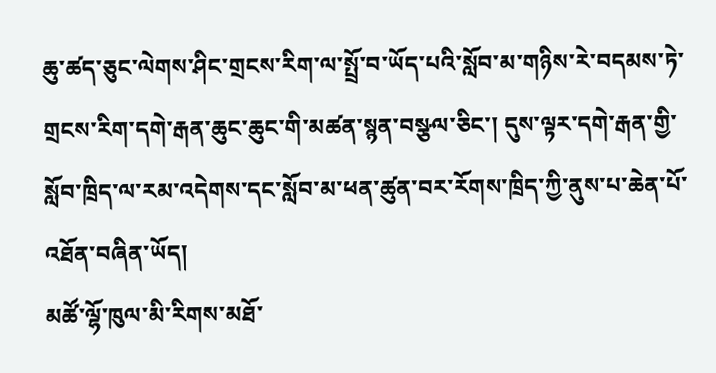ཆུ་ཚད་ཅུང་ལེགས་ཤིང་གྲངས་རིག་ལ་སྤྲོ་བ་ཡོད་པའི་སློབ་མ་གཉིས་རེ་བདམས་ཏེ་གྲངས་རིག་དགེ་རྒན་ཆུང་ཆུང་གི་མཚན་སྙན་བསྩལ་ཅིང་། དུས་ལྟར་དགེ་རྒན་གྱི་སློབ་ཁྲིད་ལ་རམ་འདེགས་དང་སློབ་མ་ཕན་ཚུན་བར་རོགས་ཁྲིད་ཀྱི་ནུས་པ་ཆེན་པོ་འཐོན་བཞིན་ཡོད།
མཚོ་ལྷོ་ཁུལ་མི་རིགས་མཐོ་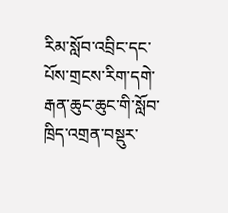རིམ་སློབ་འབྲིང་དང་པོས་གྲངས་རིག་དགེ་རྒན་ཆུང་ཆུང་གི་སློབ་ཁྲིད་འགྲན་བསྡུར་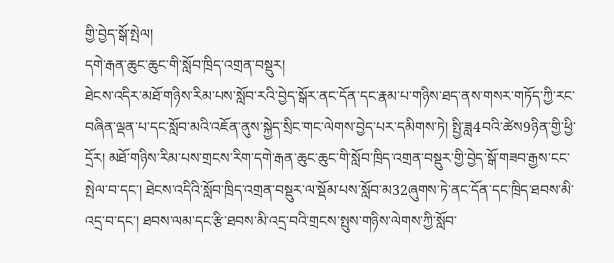གྱི་བྱེད་སྒོ་སྤེལ།
དགེ་རྒན་ཆུང་ཆུང་གི་སློབ་ཁྲིད་འགྲན་བསྡུར།
ཐེངས་འདིར་མཐོ་གཉིས་རིམ་པས་སློབ་རའི་བྱེད་སྒོར་ནང་དོན་དང་རྣམ་པ་གཉིས་ཐད་ནས་གསར་གཏོད་ཀྱི་རང་བཞིན་ལྡན་པ་དང་སློབ་མའི་འཇོན་ནུས་སྐྱེད་སྲིང་གང་ལེགས་བྱེད་པར་དམིགས་ཏེ། སྤྱི་ཟླ4བའི་ཚེས9ཉིན་གྱི་ཕྱི་དྲོར། མཐོ་གཉིས་རིམ་པས་གྲངས་རིག་དགེ་རྒན་ཆུང་ཆུང་གི་སློབ་ཁྲིད་འགྲན་བསྡུར་གྱི་བྱེད་སྒོ་གཟབ་རྒྱས་ངང་སྤེལ་བ་དང་། ཐེངས་འདིའི་སློབ་ཁྲིད་འགྲན་བསྡུར་ལ་སྡོམ་པས་སློབ་མ32ཞུགས་ཏེ་ནང་དོན་དང་ཁྲིད་ཐབས་མི་འདྲ་བ་དང་། ཐབས་ལམ་དང་རྩི་ཐབས་མི་འདྲ་བའི་གྲངས་སྤུས་གཉིས་ལེགས་ཀྱི་སློབ་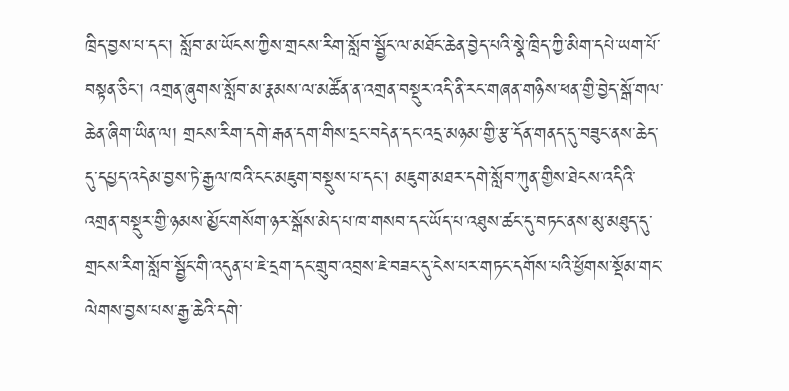ཁྲིད་བྱས་པ་དང་། སློབ་མ་ཡོངས་ཀྱིས་གྲངས་རིག་སློབ་སྦྱོང་ལ་མཐོང་ཆེན་བྱེད་པའི་སྣེ་ཁྲིད་ཀྱི་མིག་དཔེ་ཡག་པོ་བསྟན་ཅིང་། འགྲན་ཞུགས་སློབ་མ་རྣམས་ལ་མཚོན་ན་འགྲན་བསྡུར་འདི་ནི་རང་གཞན་གཉིས་ཕན་གྱི་བྱེད་སྒོ་གལ་ཆེན་ཞིག་ཡིན་ལ། གྲངས་རིག་དགེ་རྒན་དག་གིས་དྲང་བདེན་དང་འདྲ་མཉམ་གྱི་རྩ་དོན་གནད་དུ་བཟུང་ནས་ཆེད་དུ་དཔྱད་འདེམ་བྱས་ཏེ་རྒྱལ་ཁའི་ངང་མཇུག་བསྡུས་པ་དང་། མཇུག་མཐར་དགེ་སློབ་ཀུན་གྱིས་ཐེངས་འདིའི་འགྲན་བསྡུར་གྱི་ཉམས་མྱོང་གསོག་ཉར་སྒོས་མེད་པ་ཁ་གསབ་དང་ཡོད་པ་འཐུས་ཚང་དུ་བཏང་ནས་མུ་མཐུད་དུ་གྲངས་རིག་སློབ་སྦྱོང་གི་འདུན་པ་ཇེ་དྲག་དང་གྲུབ་འབྲས་ཇེ་བཟང་དུ་ངེས་པར་གཏང་དགོས་པའི་ཕྱོགས་སྡོམ་གང་ལེགས་བྱས་པས་རྒྱ་ཆེའི་དགེ་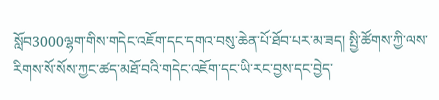སློབ3000ལྷག་གིས་གདེང་འཇོག་དང་དགའ་བསུ་ཆེན་པོ་ཐོབ་པར་མ་ཟད། སྤྱི་ཚོགས་ཀྱི་ལས་རིགས་སོ་སོས་ཀྱང་ཚད་མཐོ་བའི་གདེང་འཇོག་དང་ཡི་རང་བྱས་དང་བྱེད་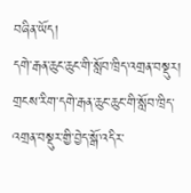བཞིན་ཡོད།
དགེ་རྒན་ཆུང་ཆུང་གི་སློབ་ཁྲིད་འགྲན་བསྡུར།
གྲངས་རིག་དགེ་རྒན་ཆུང་ཆུང་གི་སློབ་ཁྲིད་འགྲན་བསྡུར་གྱི་བྱེད་སྒོ་འདིར་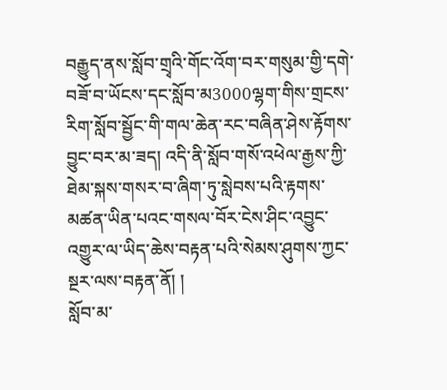བརྒྱུད་ནས་སློབ་གྲྭའི་གོང་འོག་བར་གསུམ་གྱི་དགེ་བཟོ་བ་ཡོངས་དང་སློབ་མ3000ལྷག་གིས་གྲངས་རིག་སློབ་སྦྱོང་གི་གལ་ཆེན་རང་བཞིན་ཤེས་རྟོགས་བྱུང་བར་མ་ཟད། འདི་ནི་སློབ་གསོ་འཕེལ་རྒྱས་ཀྱི་ཐེམ་སྐས་གསར་བ་ཞིག་ཏུ་སླེབས་པའི་རྟགས་མཚན་ཡིན་པའང་གསལ་བོར་ངེས་ཤིང་འབྱུང་འགྱུར་ལ་ཡིད་ཆེས་བརྟན་པའི་སེམས་ཤུགས་ཀྱང་སྔར་ལས་བརྟན་ནོ། །
སློབ་མ་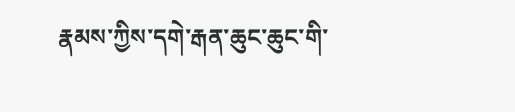རྣམས་ཀྱིས་དགེ་རྒན་ཆུང་ཆུང་གི་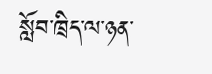སློབ་ཁྲིད་ལ་ཉན་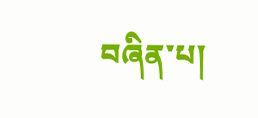བཞིན་པ།